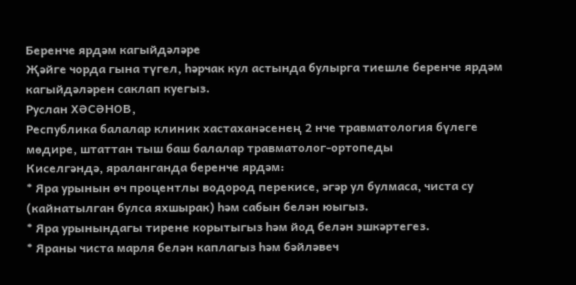Беренче ярдәм кагыйдәләре
Җәйге чорда гына түгел, һәрчак кул астында булырга тиешле беренче ярдәм кагыйдәләрен саклап куегыз.
Руслан ХӘСӘНОВ,
Республика балалар клиник хастаханәсенең 2 нче травматология бүлеге мөдире, штаттан тыш баш балалар травматолог-ортопеды
Киселгәндә, яраланганда беренче ярдәм:
* Яра урынын өч процентлы водород перекисе, әгәр ул булмаса, чиста су (кайнатылган булса яхшырак) һәм сабын белән юыгыз.
* Яра урынындагы тирене корытыгыз һәм йод белән эшкәртегез.
* Яраны чиста марля белән каплагыз һәм бәйләвеч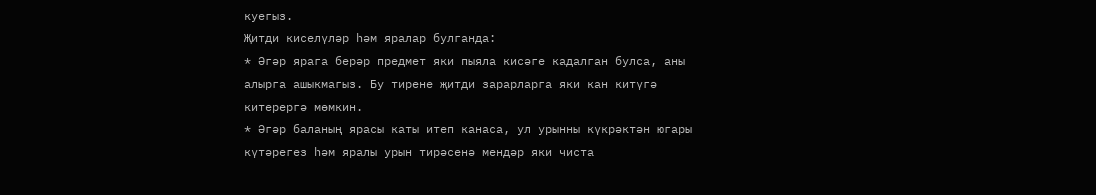куегыз.
Җитди киселүләр һәм яралар булганда:
* Әгәр ярага берәр предмет яки пыяла кисәге кадалган булса, аны алырга ашыкмагыз. Бу тирене җитди зарарларга яки кан китүгә китерергә мөмкин.
* Әгәр баланың ярасы каты итеп канаса, ул урынны күкрәктән югары күтәрегез һәм яралы урын тирәсенә мендәр яки чиста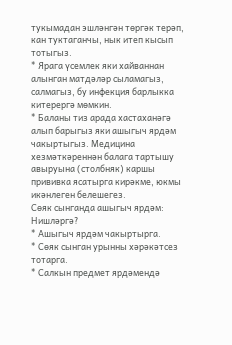тукымадан эшләнгән төргәк терәп, кан туктаганчы, нык итеп кысып тотыгыз.
* Ярага үсемлек яки хайваннан алынган матдәләр сыламагыз, салмагыз, бу инфекция барлыкка китерергә мөмкин.
* Баланы тиз арада хастаханәгә алып барыгыз яки ашыгыч ярдәм чакыртыгыз. Медицина хезмәткәреннән балага тартышу авыруына (столбняк) каршы прививка ясатырга кирәкме, юкмы икәнлеген белешегез.
Сөяк сынганда ашыгыч ярдәм:
Нишләргә?
* Ашыгыч ярдәм чакыртырга.
* Сөяк сынган урынны хәрәкәтсез тотарга.
* Салкын предмет ярдәмендә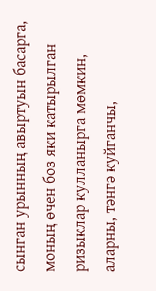сынган урынның авыртуын басарга, моның өчен боз яки катырылган ризыклар кулланырга мөмкин, аларны, тәнгә куйганчы,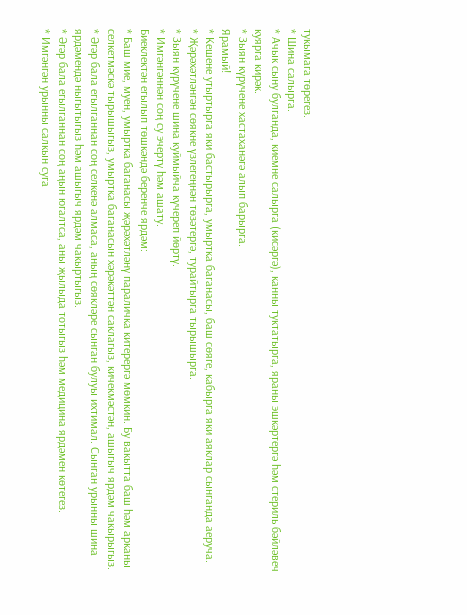тукымага төрегез.
* Шина салырга.
* Ачык сыну булганда, киемне салырга (кисәргә), канны туктатырга, яраны эшкәртергә һәм стериль бәйләвеч куярга кирәк.
* Зыян күрүчене хастаханәгә алып барырга.
Ярамый!
* Кешене утыртырга яки бастырырга, умыртка баганасы, баш сөяге, кабырга яки аяклар сынганда аеруча.
* Җәрәхәтләнгән сөякне үзлегеңнән төзәтергә, турайтырга тырышырга.
* Зыян күрүчене шина куймыйча күчереп йөртү.
* Имгәнгәннән соң су эчертү һәм ашату.
Биеклектән егылып төшкәндә беренче ярдәм:
* Баш мие, муен, умыртка баганасы җәрәхәтләнү параличка китерергә мөмкин. Бу вакытта баш һәм арканы селкетмәскә тырышыгыз, умыртка баганасын хәрәкәттән саклагыз, кичекмәстән, ашыгыч ярдәм чакырыгыз.
* Әгәр бала егылганнан соң селкенә алмаса, аның сөякләре сынган булуы ихтимал. Сынган урынны шина ярдәмендә ныгытыгыз һәм ашыгыч ярдәм чакыртыгыз.
* Әгәр бала егылганнан соң аңын югалтса, аны җылыда тотыгыз һәм медицина ярдәмен көтегез.
* Имгәнгән урынны салкын суга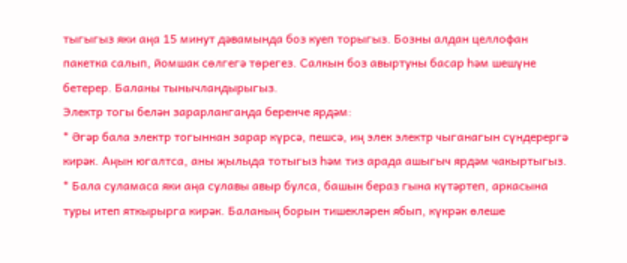тыгыгыз яки аңа 15 минут дәвамында боз куеп торыгыз. Бозны алдан целлофан пакетка салып, йомшак сөлгегә төрегез. Салкын боз авыртуны басар һәм шешүне бетерер. Баланы тынычландырыгыз.
Электр тогы белән зарарланганда беренче ярдәм:
* Әгәр бала электр тогыннан зарар күрсә, пешсә, иң элек электр чыганагын сүндерергә кирәк. Аңын югалтса, аны җылыда тотыгыз һәм тиз арада ашыгыч ярдәм чакыртыгыз.
* Бала суламаса яки аңа сулавы авыр булса, башын бераз гына күтәртеп, аркасына туры итеп яткырырга кирәк. Баланың борын тишекләрен ябып, күкрәк өлеше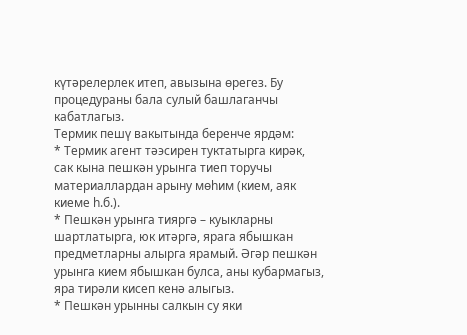күтәрелерлек итеп, авызына өрегез. Бу процедураны бала сулый башлаганчы кабатлагыз.
Термик пешү вакытында беренче ярдәм:
* Термик агент тәэсирен туктатырга кирәк, сак кына пешкән урынга тиеп торучы материаллардан арыну мөһим (кием, аяк киеме һ.б.).
* Пешкән урынга тияргә – куыкларны шартлатырга, юк итәргә, ярага ябышкан предметларны алырга ярамый. Әгәр пешкән урынга кием ябышкан булса, аны кубармагыз, яра тирәли кисеп кенә алыгыз.
* Пешкән урынны салкын су яки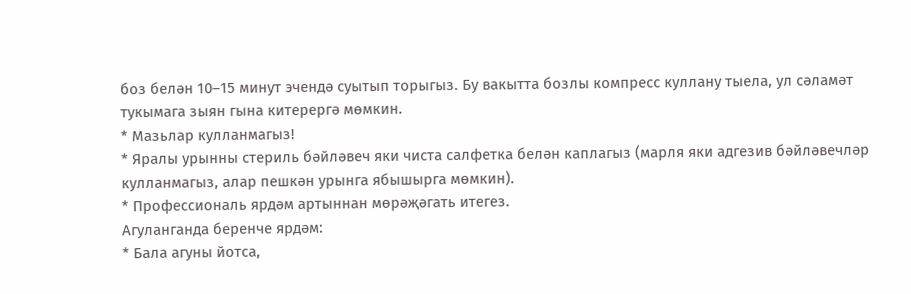боз белән 10–15 минут эчендә суытып торыгыз. Бу вакытта бозлы компресс куллану тыела, ул сәламәт тукымага зыян гына китерергә мөмкин.
* Мазьлар кулланмагыз!
* Яралы урынны стериль бәйләвеч яки чиста салфетка белән каплагыз (марля яки адгезив бәйләвечләр кулланмагыз, алар пешкән урынга ябышырга мөмкин).
* Профессиональ ярдәм артыннан мөрәҗәгать итегез.
Агуланганда беренче ярдәм:
* Бала агуны йотса,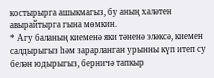костырырга ашыкмагыз, бу аның халәтен авырайтырга гына мөмкин.
* Агу баланың киеменә яки тәненә эләксә, киемен салдырыгыз һәм зарарланган урынны күп итеп су белән юдырыгыз, берничә тапкыр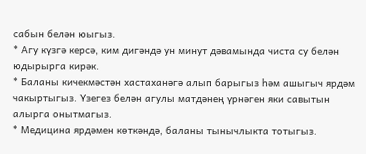сабын белән юыгыз.
* Агу күзгә керсә, ким дигәндә ун минут дәвамында чиста су белән юдырырга кирәк.
* Баланы кичекмәстән хастаханәгә алып барыгыз һәм ашыгыч ярдәм чакыртыгыз. Үзегез белән агулы матдәнең үрнәген яки савытын алырга онытмагыз.
* Медицина ярдәмен көткәндә, баланы тынычлыкта тотыгыз.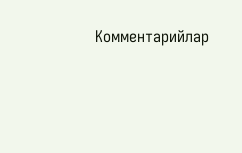Комментарийлар